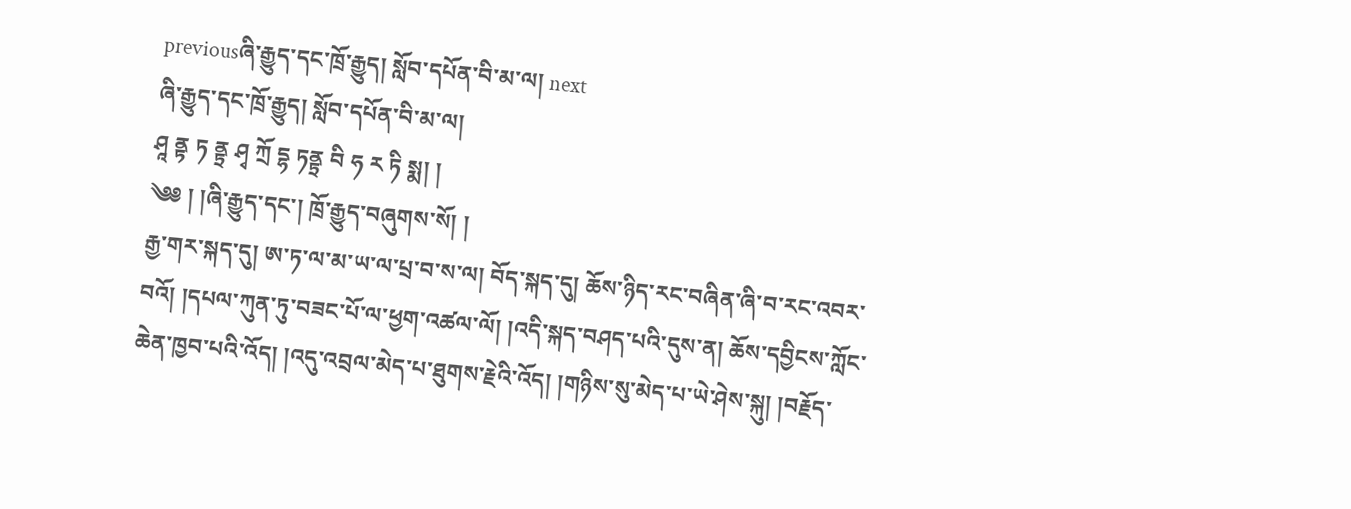previousཞི་རྒྱུད་དང་ཁྲོ་རྒྱུད། སློབ་དཔོན་བི་མ་ལ། next
ཞི་རྒྱུད་དང་ཁྲོ་རྒྱུད། སློབ་དཔོན་བི་མ་ལ།
ཤཱ ནྟ ཏ ནྟྲ ཤྭ ཀྲོ དྷ ཏནྟྲ བི ཧ ར ཏི སྨ། །
༄༅ ། །ཞི་རྒྱུད་དང་། ཁྲོ་རྒྱུད་བཞུགས་སོ། །
རྒྱ་གར་སྐད་དུ། ཨ་ཏ་ལ་མ་ཡ་ལ་པྲ་བ་ས་ལ། བོད་སྐད་དུ། ཆོས་ཉིད་རང་བཞིན་ཞི་བ་རང་འབར་བའོ། །དཔལ་ཀུན་ཏུ་བཟང་པོ་ལ་ཕྱག་འཚལ་ལོ། །འདི་སྐད་བཤད་པའི་དུས་ན། ཆོས་དབྱིངས་ཀློང་ཆེན་ཁྱབ་པའི་འོད། །འདུ་འབྲལ་མེད་པ་ཐུགས་རྗེའི་འོད། །གཉིས་སུ་མེད་པ་ཡེ་ཤེས་སྐུ། །བརྗོད་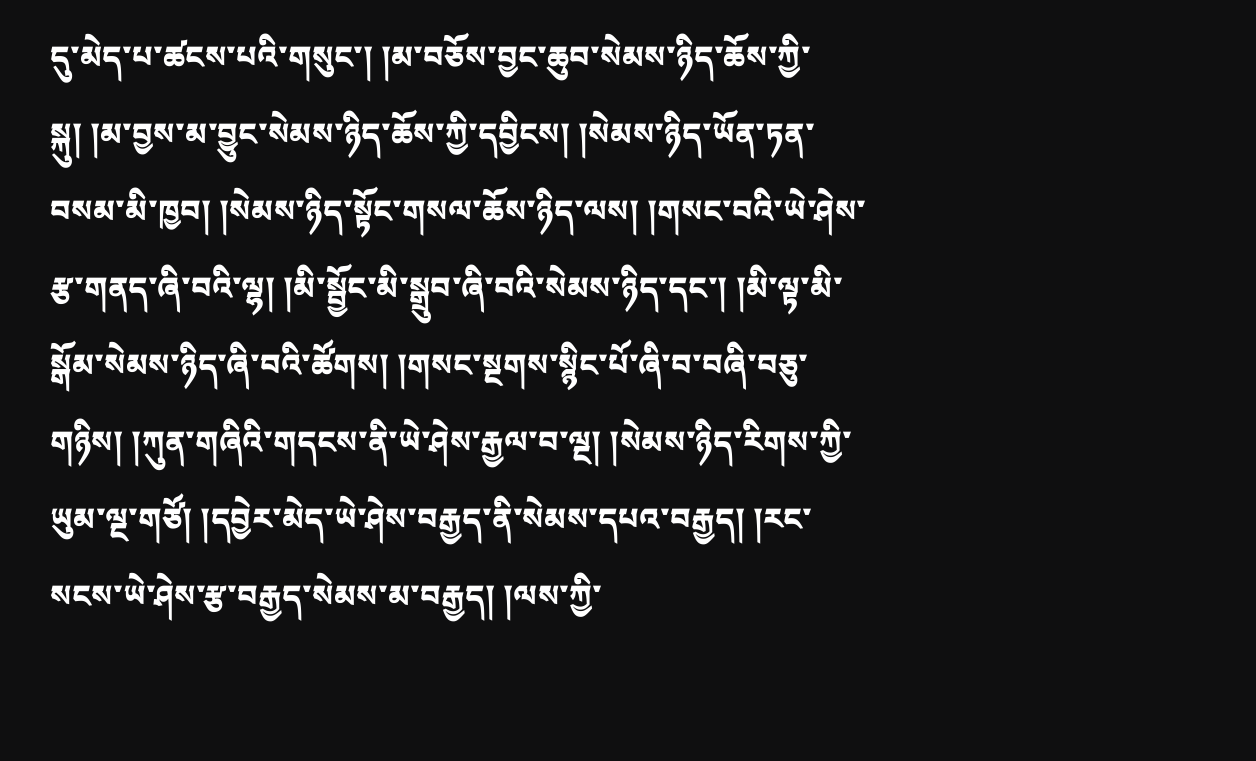དུ་མེད་པ་ཚངས་པའི་གསུང་། །མ་བཅོས་བྱང་ཆུབ་སེམས་ཉིད་ཆོས་ཀྱི་སྐུ། །མ་བྱས་མ་བྱུང་སེམས་ཉིད་ཆོས་ཀྱི་དབྱིངས། །སེམས་ཉིད་ཡོན་ཏན་བསམ་མི་ཁྱབ། །སེམས་ཉིད་སྟོང་གསལ་ཆོས་ཉིད་ལས། །གསང་བའི་ཡེ་ཤེས་རྩ་གནད་ཞི་བའི་ལྷ། །མི་སྦྱོང་མི་སྒྲུབ་ཞི་བའི་སེམས་ཉིད་དང་། །མི་ལྟ་མི་སྒོམ་སེམས་ཉིད་ཞི་བའི་ཚོགས། །གསང་སྔགས་སྙིང་པོ་ཞི་བ་བཞི་བཅུ་གཉིས། །ཀུན་གཞིའི་གདངས་ནི་ཡེ་ཤེས་རྒྱལ་བ་ལྔ། །སེམས་ཉིད་རིགས་ཀྱི་ཡུམ་ལྔ་གཙོ། །དབྱེར་མེད་ཡེ་ཤེས་བརྒྱད་ནི་སེམས་དཔའ་བརྒྱད། །རང་སངས་ཡེ་ཤེས་རྩ་བརྒྱད་སེམས་མ་བརྒྱད། །ལས་ཀྱི་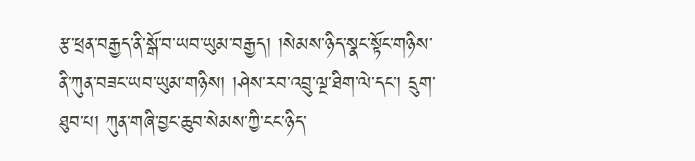རྩ་ཕྲན་བརྒྱད་ནི་སྒོ་བ་ཡབ་ཡུམ་བརྒྱད། །སེམས་ཉིད་སྣང་སྟོང་གཉིས་ནི་ཀུན་བཟང་ཡབ་ཡུམ་གཉིས། །ཤེས་རབ་འབྲུ་ལྔ་ཐིག་ལེ་དང་། དྲུག་ཐུབ་པ། ཀུན་གཞི་བྱང་ཆུབ་སེམས་ཀྱི་ངང་ཉིད་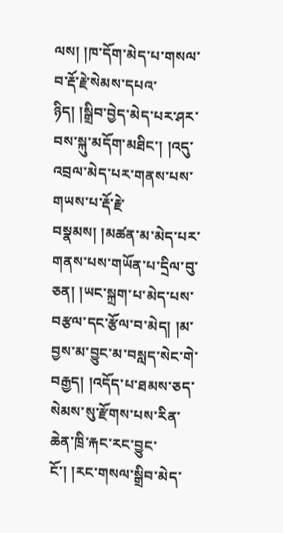ལས། །ཁ་དོག་མེད་པ་གསལ་བ་རྡོ་རྗེ་སེམས་དཔའ་ཉིད། །སྒྲིབ་བྱེད་མེད་པར་ཤར་བས་སྐུ་མདོག་མཐིང་། །འདུ་འབྲལ་མེད་པར་གནས་པས་གཡས་པ་རྡོ་རྗེ་བསྣམས། །མཚན་མ་མེད་པར་གནས་པས་གཡོན་པ་དྲིལ་བུ་ཅན། །ཡང་སྐྲག་པ་མེད་པས་བརྩལ་དང་རྩོལ་བ་མེད། །མ་བྱས་མ་བྱུང་མ་བསླད་སེང་གེ་བརྒྱད། །འདོད་པ་ཐམས་ཅད་སེམས་སུ་རྫོགས་པས་རིན་ཆེན་ཁྲི་རྐང་རང་བྱུང་ངོ་། །རང་གསལ་སྒྲིབ་མེད་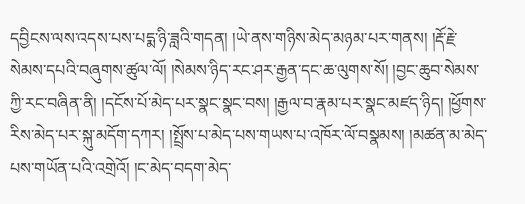དབྱིངས་ལས་འདས་པས་པདྨ་ཉི་ཟླའི་གདན། །ཡེ་ནས་གཉིས་མེད་མཉམ་པར་གནས། །རྡོ་རྗེ་སེམས་དཔའི་བཞུགས་ཚུལ་ལོ། །སེམས་ཉིད་རང་ཤར་རྒྱན་དང་ཆ་ལུགས་སོ། །བྱང་ཆུབ་སེམས་ཀྱི་རང་བཞིན་ནི། །དངོས་པོ་མེད་པར་སྣང་སྣང་བས། །རྒྱལ་བ་རྣམ་པར་སྣང་མཛད་ཉིད། །ཕྱོགས་རིས་མེད་པར་སྐུ་མདོག་དཀར། །སྤྲོས་པ་མེད་པས་གཡས་པ་འཁོར་ལོ་བསྣམས། །མཚན་མ་མེད་པས་གཡོན་པའི་འགྲེའོ། །ང་མེད་བདག་མེད་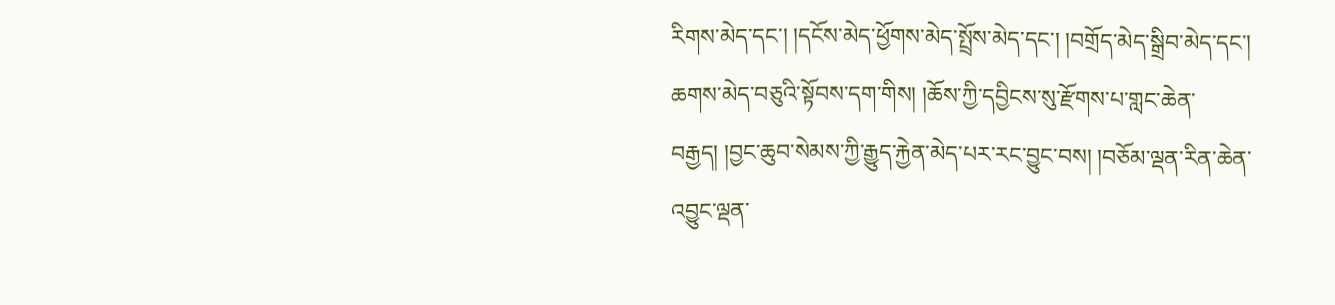རིགས་མེད་དང་། །དངོས་མེད་ཕྱོགས་མེད་སྤྲོས་མེད་དང་། །བགྲོད་མེད་སྒྲིབ་མེད་དང་། ཆགས་མེད་བཅུའི་སྟོབས་དག་གིས། །ཆོས་ཀྱི་དབྱིངས་སུ་རྫོགས་པ་གླང་ཆེན་བརྒྱད། །བྱང་ཆུབ་སེམས་ཀྱི་རྒྱུད་རྐྱེན་མེད་པར་རང་བྱུང་བས། །བཅོམ་ལྡན་རིན་ཆེན་འབྱུང་ལྡན་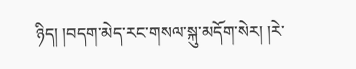ཉིད། །བདག་མེད་རང་གསལ་སྐུ་མདོག་སེར། །རེ་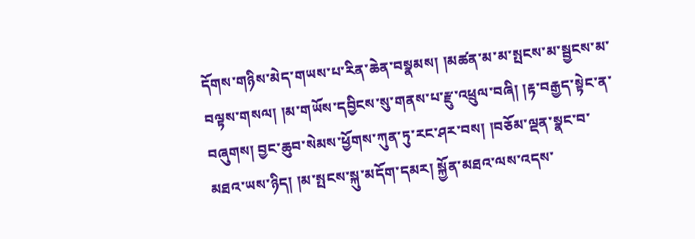དོགས་གཉིས་མེད་གཡས་པ་རིན་ཆེན་བསྣམས། །མཚན་མ་མ་སྤངས་མ་སྦྱངས་མ་བལྟས་གསལ། །མ་གཡོས་དབྱིངས་སུ་གནས་པ་རྫུ་འཕྲུལ་བཞི། །རྟ་བརྒྱད་སྟེང་ན་བཞུགས། བྱང་ཆུབ་སེམས་ཕྱོགས་ཀུན་ཏུ་རང་ཤར་བས། །བཅོམ་ལྡན་སྣང་བ་མཐའ་ཡས་ཉིད། །མ་སྤངས་སྐུ་མདོག་དམར། སྐྱོན་མཐའ་ལས་འདས་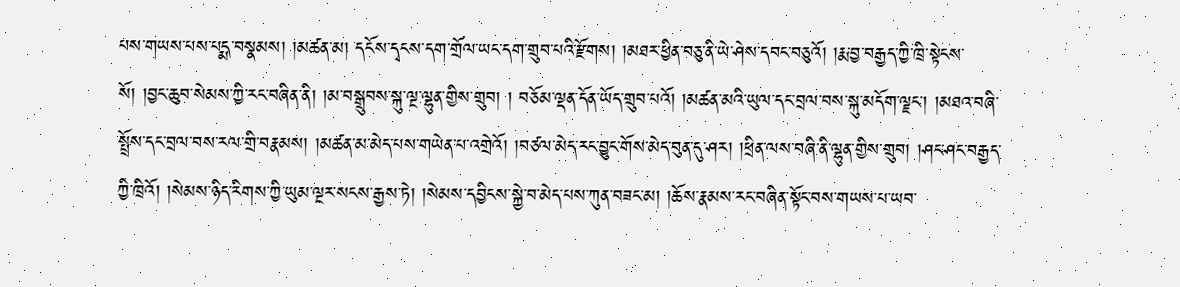པས་གཡས་པས་པདྨ་བསྣམས། །མཚན་མ། དངོས་དྭངས་དག་གྲོལ་ཡང་དག་གྲུབ་པའི་རྫོགས། །མཐར་ཕྱིན་བཅུ་ནི་ཡེ་ཤེས་དབང་བཅུའོ། །རྨ་བྱ་བརྒྱད་ཀྱི་ཁྲི་སྟེངས་སོ། །བྱང་ཆུབ་སེམས་ཀྱི་རང་བཞིན་ནི། །མ་བསྒྲུབས་སྐུ་ལྔ་ལྷུན་གྱིས་གྲུབ། ། བཅོམ་ལྡན་དོན་ཡོད་གྲུབ་པའོ། །མཚན་མའི་ཡུལ་དང་བྲལ་བས་སྐུ་མདོག་ལྗང་། །མཐའ་བཞི་སྤྲོས་དང་བྲལ་བས་རལ་གྲི་བརྣམས། །མཚན་མ་མེད་པས་གཡེན་པ་འགྲེའོ། །བཙལ་མེད་རང་བྱུང་གོས་མེད་བུན་དུ་ཤར། །ཕྲིན་ལས་བཞི་ནི་ལྷུན་གྱིས་གྲུབ། །ཤང་ཤང་བརྒྱད་ཀྱི་ཁྲིའོ། །སེམས་ཉིད་རིགས་ཀྱི་ཡུམ་ལྔར་སངས་རྒྱས་ཏེ། །སེམས་དབྱིངས་སྐྱེ་བ་མེད་པས་ཀུན་བཟང་མ། །ཆོས་རྣམས་རང་བཞིན་སྟོང་བས་གཡས་པ་ཡབ་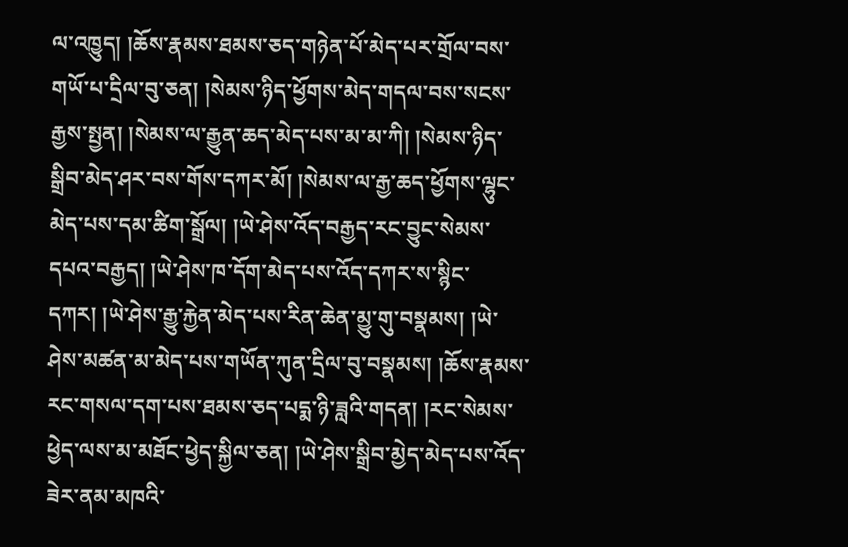ལ་འཁྱུད། །ཆོས་རྣམས་ཐམས་ཅད་གཉེན་པོ་མེད་པར་གྲོལ་བས་གཡོ་པ་དྲིལ་བུ་ཅན། །སེམས་ཉིད་ཕྱོགས་མེད་གདལ་བས་སངས་རྒྱས་སྤྱན། །སེམས་ལ་རྒྱུན་ཆད་མེད་པས་མ་མ་ཀི། །སེམས་ཉིད་སྒྲིབ་མེད་ཤར་བས་གོས་དཀར་མོ། །སེམས་ལ་རྒྱ་ཆད་ཕྱོགས་ལྷུང་མེད་པས་དམ་ཚིག་སྒྲོལ། །ཡེ་ཤེས་འོད་བརྒྱད་རང་བྱུང་སེམས་དཔའ་བརྒྱད། །ཡེ་ཤེས་ཁ་དོག་མེད་པས་འོད་དཀར་ས་སྙིང་དཀར། །ཡེ་ཤེས་རྒྱུ་རྐྱེན་མེད་པས་རིན་ཆེན་མྱུ་གུ་བསྣམས། །ཡེ་ཤེས་མཚན་མ་མེད་པས་གཡོན་ཀུན་དྲིལ་བུ་བསྣམས། །ཆོས་རྣམས་རང་གསལ་དག་པས་ཐམས་ཅད་པདྨ་ཉི་ཟླའི་གདན། །རང་སེམས་ཕྱེད་ལས་མ་མཐོང་ཕྱེད་སྐྱིལ་ཅན། །ཡེ་ཤེས་སྒྲིབ་མྱེད་མེད་པས་འོད་ཟེར་ནམ་མཁའི་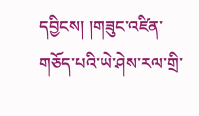དབྱིངས། །གཟུང་འཛིན་གཅོད་པའི་ཡེ་ཤེས་རལ་གྲི་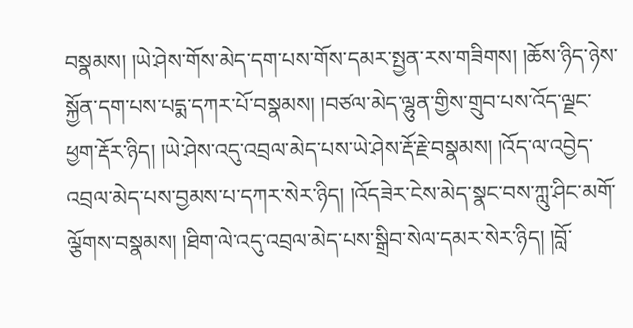བསྣམས། །ཡེ་ཤེས་གོས་མེད་དག་པས་གོས་དམར་སྤྱན་རས་གཟིགས། །ཆོས་ཉིད་ཉེས་སྐྱོན་དག་པས་པདྨ་དཀར་པོ་བསྣམས། །བཙལ་མེད་ལྷུན་གྱིས་གྲུབ་པས་འོད་ལྗང་ཕྱག་རྡོར་ཉིད། །ཡེ་ཤེས་འདུ་འབྲལ་མེད་པས་ཡེ་ཤེས་རྡོ་རྗེ་བསྣམས། །འོད་ལ་འབྱེད་འབྲལ་མེད་པས་བྱམས་པ་དཀར་སེར་ཉིད། །འོདཟེར་ངེས་མེད་སྣང་བས་ཀླུ་ཤིང་མགོ་ལྕོགས་བསྣམས། །ཐིག་ལེ་འདུ་འབྲལ་མེད་པས་སྒྲིབ་སེལ་དམར་སེར་ཉིད། །བློ་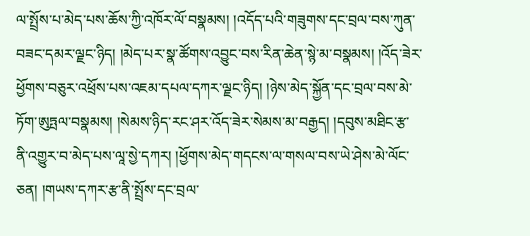ལ་སྤྲོས་པ་མེད་པས་ཆོས་ཀྱི་འཁོར་ལོ་བསྣམས། །འདོད་པའི་གཟུགས་དང་བྲལ་བས་ཀུན་བཟང་དམར་ལྗང་ཉིད། །མེད་པར་སྣ་ཚོགས་འབྱུང་བས་རིན་ཆེན་སྙེ་མ་བསྣམས། །འོད་ཟེར་ཕྱོགས་བཅུར་འཕྲོས་པས་འཇམ་དཔལ་དཀར་ལྗང་ཉིད། །ཉེས་མེད་སྐྱོན་དང་བྲལ་བས་མེ་ཏོག་ཨུཏྤལ་བསྣམས། །སེམས་ཉིད་རང་ཤར་འོད་ཟེར་སེམས་མ་བརྒྱད། །དབུས་མཐིང་རྩ་ནི་འགྱུར་བ་མེད་པས་ལཱ་སྱེ་དཀར། །ཕྱོགས་མེད་གདངས་ལ་གསལ་བས་ཡེ་ཤེས་མེ་ལོང་ཅན། །གཡས་དཀར་རྩ་ནི་སྤྲོས་དང་བྲལ་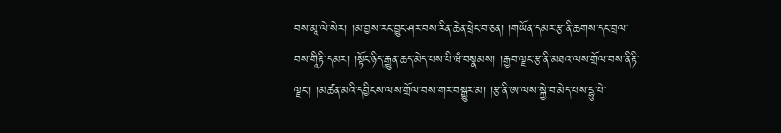བས་མཱ་ལེ་སེར། །མ་བྱས་རང་བྱུང་ཤར་བས་རིན་ཆེན་ཕྲེང་བ་ཅན། །གཡོན་དམར་རྩ་ནི་ཆགས་དང་བྲལ་བས་གཱིརྟི་དམར། །སྟོང་ཉིད་རྒྱུན་ཆད་མེད་པས་པི་ཝཾ་བསྣམས། །རྒྱབ་ལྗང་རྩ་ནི་མཐའ་ལས་གྲོལ་བས་ནིརྟི་ལྗང་། །མཚན་མའི་དབྱིངས་ལས་གྲོལ་བས་གར་བསྒྱུར་མ། །རྩ་ནི་ཨ་ལས་སྐྱེ་བ་མེད་པས་དྷུ་པེ་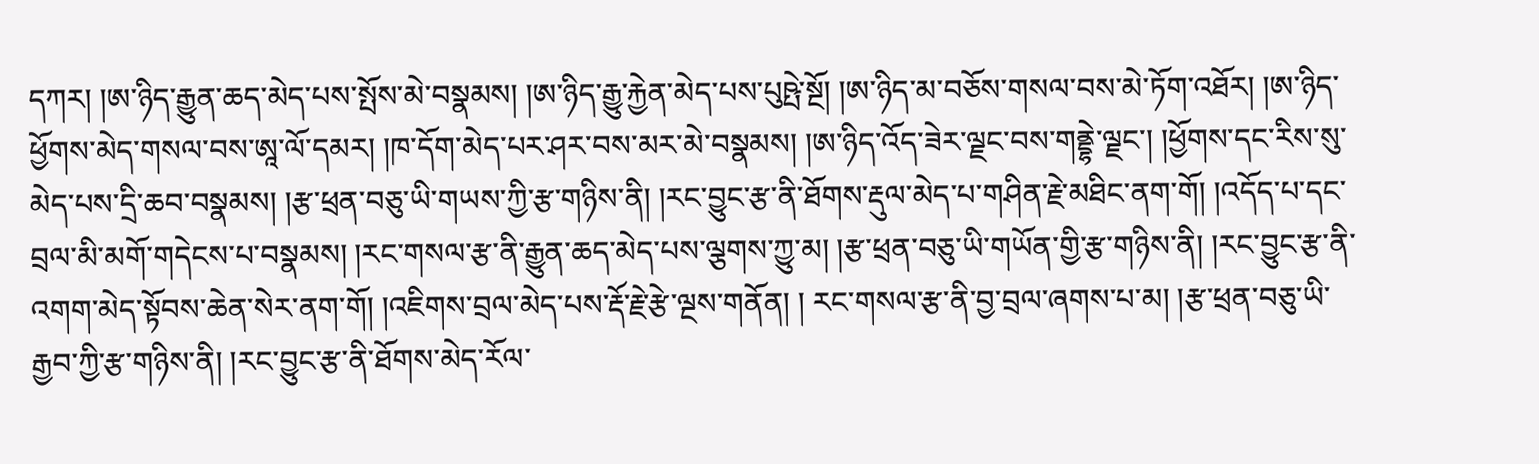དཀར། །ཨ་ཉིད་རྒྱུན་ཆད་མེད་པས་སྤོས་མེ་བསྣམས། །ཨ་ཉིད་རྒྱུ་རྐྱེན་མེད་པས་པུཥྤེ་སྔོ། །ཨ་ཉིད་མ་བཅོས་གསལ་བས་མེ་ཏོག་འཐོར། །ཨ་ཉིད་ཕྱོགས་མེད་གསལ་བས་ཨཱ་ལོ་དམར། །ཁ་དོག་མེད་པར་ཤར་བས་མར་མེ་བསྣམས། །ཨ་ཉིད་འོད་ཟེར་ལྗང་བས་གནྡྷེ་ལྗང་། །ཕྱོགས་དང་རིས་སུ་མེད་པས་དྲི་ཆབ་བསྣམས། །རྩ་ཕྲན་བཅུ་ཡི་གཡས་ཀྱི་རྩ་གཉིས་ནི། །རང་བྱུང་རྩ་ནི་ཐོགས་རྡུལ་མེད་པ་གཤིན་རྗེ་མཐིང་ནག་གོ། །འདོད་པ་དང་བྲལ་མི་མགོ་གདེངས་པ་བསྣམས། །རང་གསལ་རྩ་ནི་རྒྱུན་ཆད་མེད་པས་ལྕགས་ཀྱུ་མ། །རྩ་ཕྲན་བཅུ་ཡི་གཡོན་གྱི་རྩ་གཉིས་ནི། །རང་བྱུང་རྩ་ནི་འགག་མེད་སྟོབས་ཆེན་སེར་ནག་གོ། །འཇིགས་བྲལ་མེད་པས་རྡོ་རྗེ་རྩེ་ལྔས་གནོན། ། རང་གསལ་རྩ་ནི་བྱ་བྲལ་ཞགས་པ་མ། །རྩ་ཕྲན་བཅུ་ཡི་རྒྱབ་ཀྱི་རྩ་གཉིས་ནི། །རང་བྱུང་རྩ་ནི་ཐོགས་མེད་རོལ་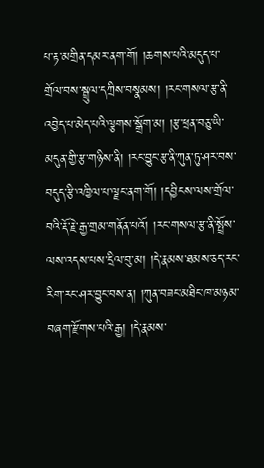པ་རྟ་མགྲིན་དམར་ནག་གོ། །ཆགས་པའི་མདུད་པ་གྲོལ་བས་སྦྲུལ་དཀྲིས་བསྣམས། །རང་གསལ་རྩ་ནི་འབྱེད་པ་མེད་པའི་ལྕགས་སྒྲོག་མ། །རྩ་ཕྲན་བཅུ་ཡི་མདུན་གྱི་རྩ་གཉིས་ནི། །རང་བྱུང་རྩ་ནི་ཀུན་ཏུ་ཤར་བས་བདུད་རྩི་འཁྱིལ་པ་ལྗང་ནག་གོ། །དབྱིངས་ལས་གྲོལ་བའི་རྡོ་རྗེ་རྒྱ་གྲམ་གནོན་པའོ། །རང་གསལ་རྩ་ནི་སྤྲོས་ལས་འདས་པས་དྲིལ་བུ་མ། །དེ་རྣམས་ཐམས་ཅད་རང་རིག་རང་ཤར་བྱུང་བས་ན། །ཀུན་བཟང་མཐིང་ཁ་མཉམ་བཞག་རྫོགས་པའི་རྒྱ། །དེ་རྣམས་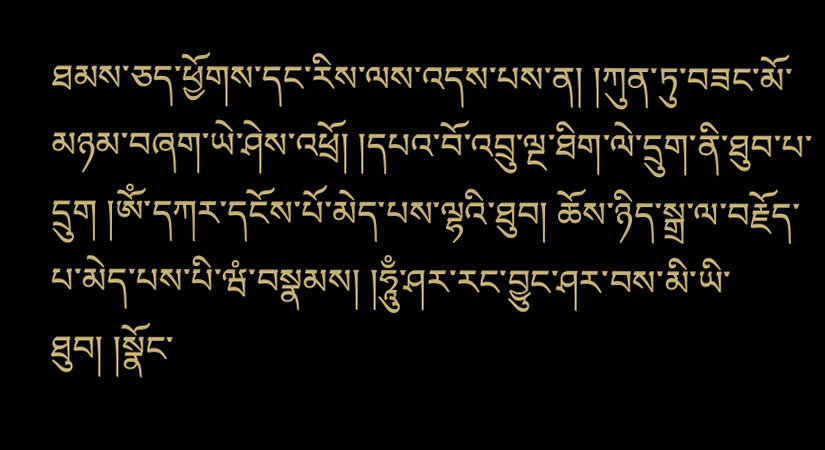ཐམས་ཅད་ཕྱོགས་དང་རིས་ལས་འདས་པས་ན། །ཀུན་ཏུ་བཟང་མོ་མཉམ་བཞག་ཡེ་ཤེས་འཕྲོ། །དཔའ་བོ་འབྲུ་ལྔ་ཐིག་ལེ་དྲུག་ནི་ཐུབ་པ་དྲུག །ༀ་དཀར་དངོས་པོ་མེད་པས་ལྷའི་ཐུབ། ཆོས་ཉིད་སྒྲ་ལ་བརྗོད་པ་མེད་པས་པི་ཝཾ་བསྣམས། །ཧཱུྃ་ཤར་རང་བྱུང་ཤར་བས་མི་ཡི་ཐུབ། །སྣོང་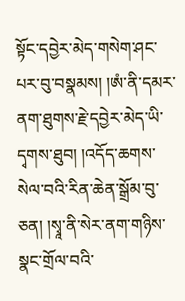སྟོང་དབྱེར་མེད་གསེག་ཤང་པར་བུ་བསྣམས། །ཨཾ་ནི་དམར་ནག་ཐུགས་རྗེ་དབྱེར་མེད་ཡི་དྭགས་ཐུབ། །འདོད་ཆགས་སེལ་བའི་རིན་ཆེན་སྒྲོམ་བུ་ཅན། །སྭཱ་ནི་སེར་ནག་གཉིས་སྣང་གྲོལ་བའི་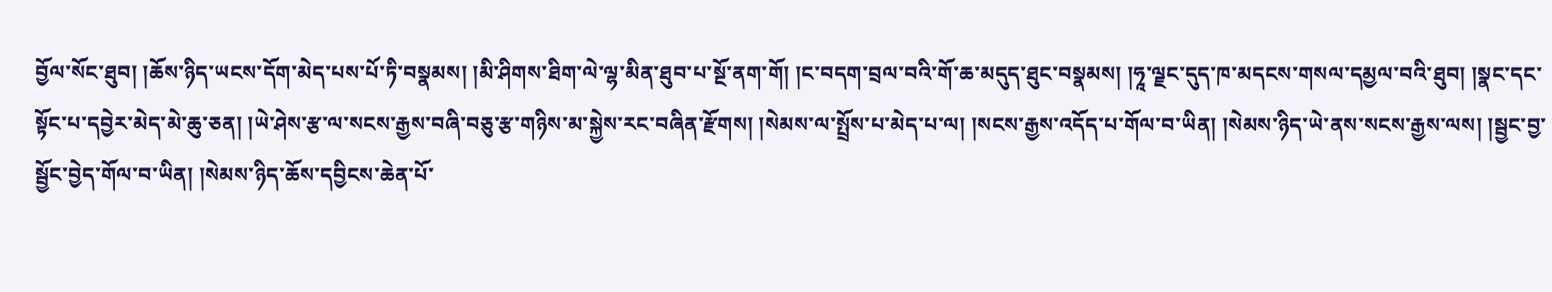བྱོལ་སོང་ཐུབ། །ཆོས་ཉིད་ཡངས་དོག་མེད་པས་པོ་ཏི་བསྣམས། །མི་ཤིགས་ཐིག་ལེ་ལྷ་མིན་ཐུབ་པ་སྔོ་ནག་གོ། །ང་བདག་བྲལ་བའི་གོ་ཆ་མདུད་ཐུང་བསྣམས། །ཧཱ་ལྗང་དུད་ཁ་མདངས་གསལ་དམྱལ་བའི་ཐུབ། །སྣང་དང་སྟོང་པ་དབྱེར་མེད་མེ་ཆུ་ཅན། །ཡེ་ཤེས་རྩ་ལ་སངས་རྒྱས་བཞི་བཅུ་རྩ་གཉིས་མ་སྐྱེས་རང་བཞིན་རྫོགས། །སེམས་ལ་སྤྲོས་པ་མེད་པ་ལ། །སངས་རྒྱས་འདོད་པ་གོལ་བ་ཡིན། །སེམས་ཉིད་ཡེ་ནས་སངས་རྒྱས་ལས། །སྦྱང་བྱ་སྦྱོང་བྱེད་གོལ་བ་ཡིན། །སེམས་ཉིད་ཆོས་དབྱིངས་ཆེན་པོ་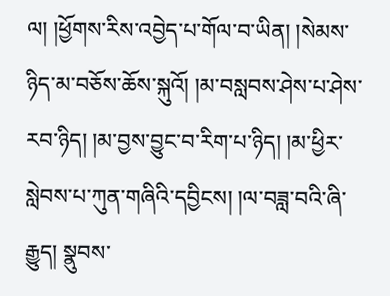ལ། །ཕྱོགས་རིས་འབྱེད་པ་གོལ་བ་ཡིན། །སེམས་ཉིད་མ་བཅོས་ཆོས་སྐུའོ། །མ་བསླབས་ཤེས་པ་ཤེས་རབ་ཉིད། །མ་བྱས་བྱུང་བ་རིག་པ་ཉིད། །མ་ཕྱིར་སླེབས་པ་ཀུན་གཞིའི་དབྱིངས། །ལ་བཟླ་བའི་ཞི་རྒྱུད། སྣུབས་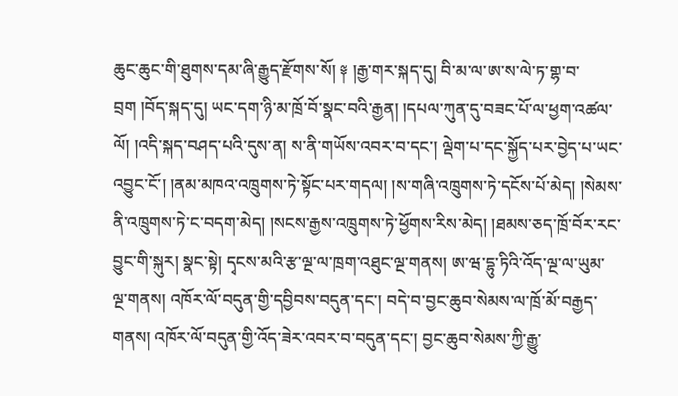ཆུང་ཆུང་གི་ཐུགས་དམ་ཞི་རྒྱུད་རྫོགས་སོ། ༈ །རྒྱ་གར་སྐད་དུ། བི་མ་ལ་ཨ་ས་ལེ་ཏ་གྷ་བ་བྲག །བོད་སྐད་དུ། ཡང་དག་ཉི་མ་ཁྲོ་བོ་སྣང་བའི་རྒྱན། །དཔལ་ཀུན་དུ་བཟང་པོ་ལ་ཕྱག་འཚལ་ལོ། །འདི་སྐད་བཤད་པའི་དུས་ན། ས་ནི་གཡོས་འབར་བ་དང་། ལྡེག་པ་དང་སྐྱོད་པར་བྱེད་པ་ཡང་འབྱུང་ངོ་། །ནམ་མཁའ་འཁྲུགས་ཏེ་སྟོང་པར་གདལ། །ས་གཞི་འཁྲུགས་ཏེ་དངོས་པོ་མེད། །སེམས་ནི་འཁྲུགས་ཏེ་ང་བདག་མེད། །སངས་རྒྱས་འཁྲུགས་ཏེ་ཕྱོགས་རིས་མེད། །ཐམས་ཅད་ཁྲོ་བོར་རང་བྱུང་གི་སྐུར། སྣང་སྟེ། དྭངས་མའི་རྩ་ལྔ་ལ་ཁྲག་འཐུང་ལྔ་གནས། ཨ་ཝ་དྷུ་ཏིའི་འོད་ལྔ་ལ་ཡུམ་ལྔ་གནས། འཁོར་ལོ་བདུན་གྱི་དབྱིབས་བདུན་དང་། བདེ་བ་བྱང་ཆུབ་སེམས་ལ་ཁྲོ་མོ་བརྒྱད་གནས། འཁོར་ལོ་བདུན་གྱི་འོད་ཟེར་འབར་བ་བདུན་དང་། བྱང་ཆུབ་སེམས་ཀྱི་རྒྱུ་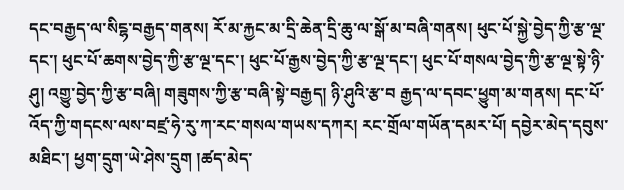དང་བརྒྱད་ལ་སིངྷ་བརྒྱད་གནས། རོ་མ་རྐྱང་མ་དྲི་ཆེན་དྲི་ཆུ་ལ་སྒོ་མ་བཞི་གནས། ཕུང་པོ་སྐྱེ་བྱེད་ཀྱི་རྩ་ལྔ་དང་། ཕུང་པོ་ཆགས་བྱེད་ཀྱི་རྩ་ལྔ་དང་། ཕུང་པོ་རྒྱས་བྱེད་ཀྱི་རྩ་ལྔ་དང་། ཕུང་པོ་གསལ་བྱེད་ཀྱི་རྩ་ལྔ་སྟེ་ཉི་ཤུ། འགྱུ་བྱེད་ཀྱི་རྩ་བཞི། གཟུགས་ཀྱི་རྩ་བཞི་སྟེ་བརྒྱད། ཉི་ཤུའི་རྩ་བ རྒྱད་ལ་དབང་ཕྱུག་མ་གནས། དང་པོ་འོད་ཀྱི་གདངས་ལས་བཛྲ་ཧེ་རུ་ཀ་རང་གསལ་གཡས་དཀར། རང་གྲོལ་གཡོན་དམར་པོ། དབྱེར་མེད་དབུས་མཐིང་། ཕྱག་དྲུག་ཡེ་ཤེས་དྲུག །ཚད་མེད་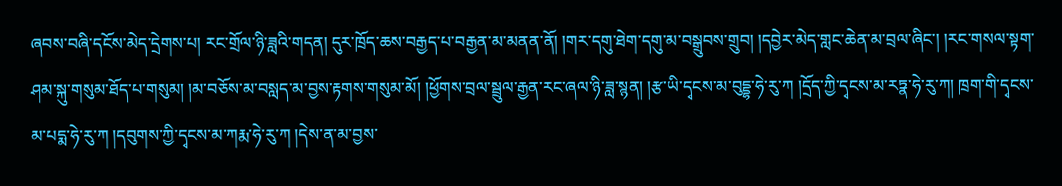ཞབས་བཞི་དངོས་མེད་དྲེགས་པ། རང་གྲོལ་ཉི་ཟླའི་གདན། དུར་ཁྲོད་ཆས་བརྒྱད་པ་བརྒྱན་མ་མནན་ནོ། །གར་དགུ་ཐེག་དགུ་མ་བསྒྲུབས་གྲུབ། །དབྱེར་མེད་གླང་ཆེན་མ་བྲལ་ཞིང་། །རང་གསལ་སྟག་ཤམ་སྐུ་གསུམ་ཐོད་པ་གསུམ། །མ་བཅོས་མ་བསླད་མ་བྱས་རྟགས་གསུམ་མོ། །ཕྱོགས་བྲལ་སྦྲུལ་རྒྱན་རང་ཞལ་ཉི་ཟླ་སྙན། །རྩ་ཡི་དྭངས་མ་བུདྡྷ་ཧེ་རུ་ཀ །དྲོད་ཀྱི་དྭངས་མ་རཏྣ་ཧེ་རུ་ཀ། ཁྲག་གི་དྭངས་མ་པདྨ་ཧེ་རུ་ཀ །དབུགས་ཀྱི་དྭངས་མ་ཀརྨ་ཧེ་རུ་ཀ །དེས་ན་མ་བྱས་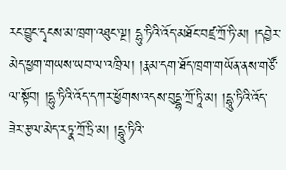རང་བྱུང་དྭངས་མ་ཁྲག་འཐུང་ལྔ། དྷུ་ཏིའི་འོད་མཐོང་བཛྲ་ཀྲོ་ཏི་མ། །དབྱེར་མེད་ཕྱག་གཡས་ཡབ་ལ་འཁྲིལ། །རྣམ་དག་ཐོད་ཁྲག་གཡོན་ནས་གཙོ་ལ་སྟོབ། །དྷུ་ཏིའི་འོད་དཀར་ཕྱོགས་འདས་བུདྡྷ་ཀྲོ་ཏཱི་མ། །དྷཱུ་ཏིའི་འོད་ཟེར་རྩལ་མེད་རཏྣ་ཀྲོ་ཏྲི་མ། །དྷཱུ་ཏིའི་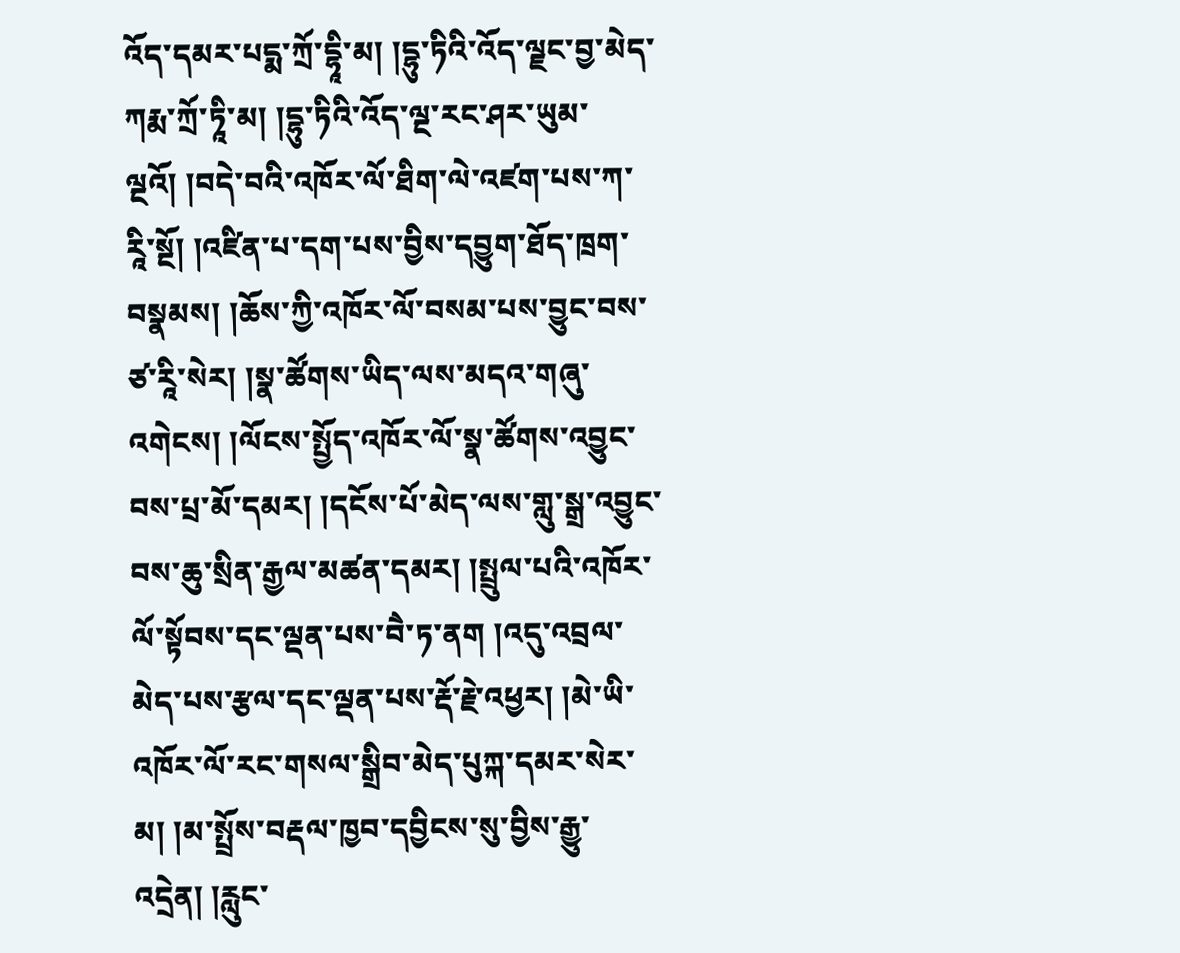འོད་དམར་པདྨ་ཀྲོ་དྷཱི་མ། །དྷུ་ཏིའི་འོད་ལྗང་བྱ་མེད་ཀརྨ་ཀྲོ་ཏཱི་མ། །དྷུ་ཏིའི་འོད་ལྔ་རང་ཤར་ཡུམ་ལྔའོ། །བདེ་བའི་འཁོར་ལོ་ཐིག་ལེ་འཛག་པས་ཀ་རཱི་སྔོ། །འཛིན་པ་དག་པས་བྱིས་དབྱུག་ཐོད་ཁྲག་བསྣམས། །ཆོས་ཀྱི་འཁོར་ལོ་བསམ་པས་བྱུང་བས་ཙ་རཱི་སེར། །སྣ་ཚོགས་ཡིད་ལས་མདའ་གཞུ་འགེངས། །ལོངས་སྤྱོད་འཁོར་ལོ་སྣ་ཚོགས་འབྱུང་བས་པྲ་མོ་དམར། །དངོས་པོ་མེད་ལས་གླུ་སྒྲ་འབྱུང་བས་ཆུ་སྲིན་རྒྱལ་མཚན་དམར། །སྤྲུལ་པའི་འཁོར་ལོ་སྟོབས་དང་ལྡན་པས་བཻ་ཏ་ནག །འདུ་འབྲལ་མེད་པས་རྩལ་དང་ལྡན་པས་རྡོ་རྗེ་འཕྱར། །མེ་ཡི་འཁོར་ལོ་རང་གསལ་སྒྲིབ་མེད་པུཀྐ་དམར་སེར་མ། །མ་སྤྲོས་བརྡལ་ཁྱབ་དབྱིངས་སུ་བྱིས་རྒྱུ་འདྲེན། །རླུང་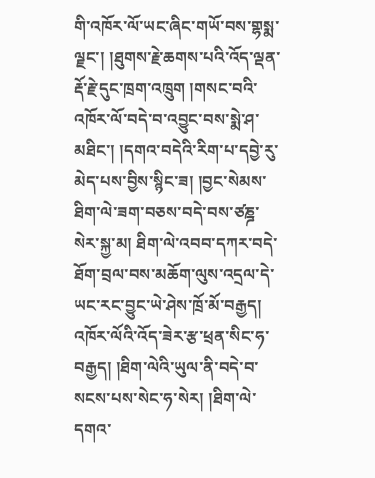གི་འཁོར་ལོ་ཡང་ཞིང་གཡོ་བས་གྷསྨ་ལྗང་། །ཐུགས་རྗེ་ཆགས་པའི་འོད་ལྡན་རྡོ་རྗེ་དུང་ཁྲག་འཁྲུག །གསང་བའི་འཁོར་ལོ་བདེ་བ་འབྱུང་བས་སྨེ་ཤ་མཐིང་། །དགའ་བདེའི་རིག་པ་དབྱེ་རུ་མེད་པས་བྱིས་སྙིང་ཟ། །བྱང་སེམས་ཐིག་ལེ་ཟག་བཅས་བདེ་བས་ཙཎྜ་སེར་སྐྱ་མ། ཐིག་ལེ་འབབ་དཀར་བདེ་ཐོག་བྲལ་བས་མཆོག་ལུས་འདྲལ་དེ་ཡང་རང་བྱུང་ཡེ་ཤེས་ཁྲོ་མོ་བརྒྱད། འཁོར་ལོའི་འོད་ཟེར་རྩ་ཕྲན་སིང་ཧ་བརྒྱད། །ཐིག་ལེའི་ཡུལ་ནི་བདེ་བ་སངས་པས་སེང་ཧ་སེར། །ཐིག་ལེ་དགའ་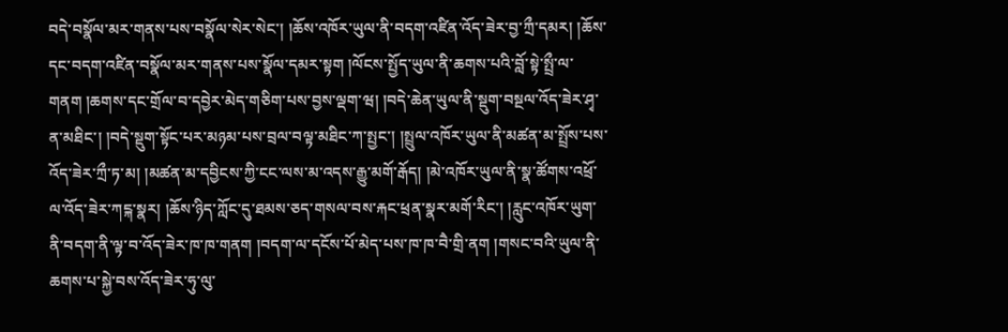བདེ་བསྣོལ་མར་གནས་པས་བསྣོལ་སེར་སེང་། །ཆོས་འཁོར་ཡུལ་ནི་བདག་འཛིན་འོད་ཟེར་བྱ་ཀྲྀ་དམར། །ཆོས་དང་བདག་འཛིན་བསྣོལ་མར་གནས་པས་སྣོལ་དམར་སྟག །ལོངས་སྤྱོད་ཡུལ་ནི་ཆགས་པའི་བློ་སྟེ་སྤྲྀ་ལ་གནག །ཆགས་དང་གྲོལ་བ་དབྱེར་མེད་གཅིག་པས་བྱས་ལྡག་ཝ། །བདེ་ཆེན་ཡུལ་ནི་སྡུག་བསྔལ་འོད་ཟེར་ཤྭ་ན་མཐིང་། །བདེ་སྡུག་སྟོང་པར་མཉམ་པས་བྲལ་བལྟ་མཐིང་ཀ་སྤྱང་། །སྤྲུལ་འཁོར་ཡུལ་ནི་མཚན་མ་སྤྲོས་པས་འོད་ཟེར་ཀྲྀ་ཏ་མ། །མཚན་མ་དབྱིངས་ཀྱི་ངང་ལས་མ་འདས་རྒྱུ་མགོ་རྒོད། །མེ་འཁོར་ཡུལ་ནི་སྣ་ཚོགས་འཕྲོ་ལ་འོད་ཟེར་ཀངྐ་སྣར། །ཆོས་ཉིད་ཀློང་དུ་ཐམས་ཅད་གསལ་བས་རྐང་ཕྲན་སྣར་མགོ་རིང་། །རླུང་འཁོར་ཡུག་ནི་བདག་ནི་ལྟ་བ་འོད་ཟེར་ཁ་ཁ་གནག །བདག་ལ་དངོས་པོ་མེད་པས་ཁ་ཁ་བཻ་གྲི་ནག །གསང་བའི་ཡུལ་ནི་ཆགས་པ་སྐྱེ་བས་འོད་ཟེར་ཧུ་ལུ་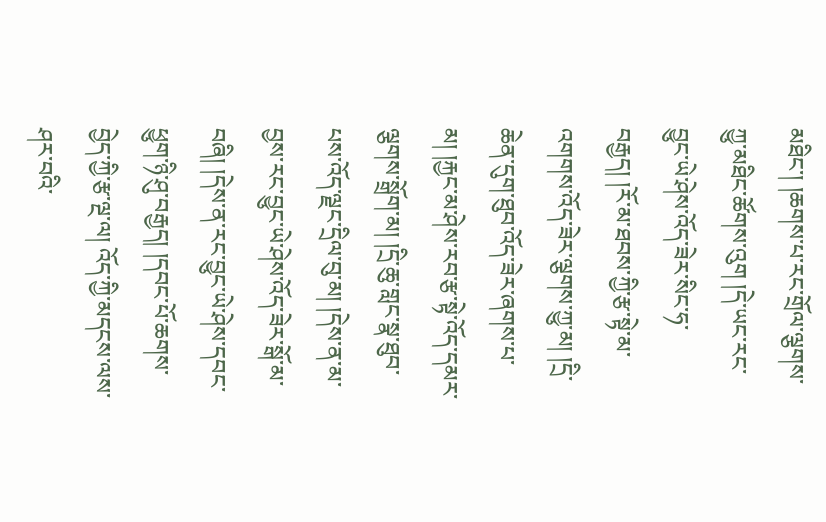མཐིང་། །ཆགས་པ་རང་གྲོལ་ལྕགས་ཀྱུ་མཐིང་ཚོགས་འུག །དེ་ཡང་རང་བྱུང་ཡེ་ཤེས་འོད་ཟེར་སིང་ཧ་བརྒྱད། །རོ་མ་ཐབས་ཀྱི་རྩ་སྟེ་མ་འགགས་འོད་ཟེར་ལྕགས་ཀྱུ་མ། །དྲི་ཆེན་དུག་ཐུབ་འོད་ཟེར་ཞགས་པ་མ། །རྐྱང་མ་ཤེས་རབ་རྩ་སྟེ་འོད་དམར་ལྕགས་སྒྲོག་མ། །དྲི་ཆུ་གླང་སྣ་ཐུབ་པས་འོད་ལྗང་དྲིལ་བུ་མ། །དེས་ན་མ་བྱས་རང་བྱུང་ཡེ་ཤེས་འོད་ཟེར་སྒོ་མ་བཞི། །དེས་ན་རང་བྱུང་ཡེ་ཤེས་དབང་ཕྱུག་ཉི་ཤུ་བརྒྱད། །དབང་པོ་ཆགས་བྱེད་ཀྱི་རྩ་ལྔ་ལ། འོད་ཀྱི་མདངས་ལས་ཤར་བའི་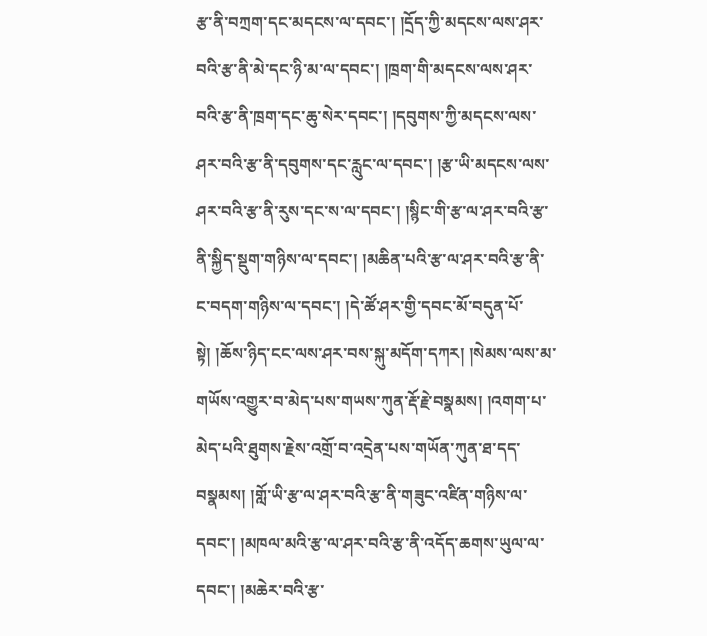རྩ་ནི་བཀྲག་དང་མདངས་ལ་དབང་། །དྲོད་ཀྱི་མདངས་ལས་ཤར་བའི་རྩ་ནི་མེ་དང་ཉི་མ་ལ་དབང་། །ཁྲག་གི་མདངས་ལས་ཤར་བའི་རྩ་ནི་ཁྲག་དང་ཆུ་སེར་དབང་། །དབུགས་ཀྱི་མདངས་ལས་ཤར་བའི་རྩ་ནི་དབུགས་དང་རླུང་ལ་དབང་། །རྩ་ཡི་མདངས་ལས་ཤར་བའི་རྩ་ནི་རུས་དང་ས་ལ་དབང་། །སྙིང་གི་རྩ་ལ་ཤར་བའི་རྩ་ནི་སྐྱིད་སྡུག་གཉིས་ལ་དབང་། །མཆིན་པའི་རྩ་ལ་ཤར་བའི་རྩ་ནི་ང་བདག་གཉིས་ལ་དབང་། །དེ་ཚོ་ཤར་གྱི་དབང་མོ་བདུན་པོ་སྟེ། །ཆོས་ཉིད་ངང་ལས་ཤར་བས་སྐུ་མདོག་དཀར། །སེམས་ལས་མ་གཡོས་འགྱུར་བ་མེད་པས་གཡས་ཀུན་རྡོ་རྗེ་བསྣམས། །འགག་པ་མེད་པའི་ཐུགས་རྗེས་འགྲོ་བ་འདྲེན་པས་གཡོན་ཀུན་ཐ་དད་བསྣམས། །གློ་ཡི་རྩ་ལ་ཤར་བའི་རྩ་ནི་གཟུང་འཛིན་གཉིས་ལ་དབང་། །མཁལ་མའི་རྩ་ལ་ཤར་བའི་རྩ་ནི་འདོད་ཆགས་ཡུལ་ལ་དབང་། །མཆེར་བའི་རྩ་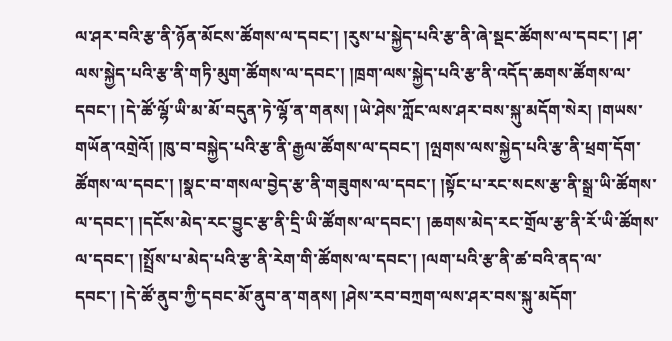ལ་ཤར་བའི་རྩ་ནི་ཉོན་མོངས་ཚོགས་ལ་དབང་། །རུས་པ་སྐྱེད་པའི་རྩ་ནི་ཞེ་སྡང་ཚོགས་ལ་དབང་། །ཤ་ལས་སྐྱེད་པའི་རྩ་ནི་གཏི་མུག་ཚོགས་ལ་དབང་། །ཁྲག་ལས་སྐྱེད་པའི་རྩ་ནི་འདོད་ཆགས་ཚོགས་ལ་དབང་། །དེ་ཚོ་ལྷོ་ཡི་མ་མོ་བདུན་ཏེ་ལྷོ་ན་གནས། །ཡེ་ཤེས་ཀློང་ལས་ཤར་བས་སྐུ་མདོག་སེར། །གཡས་གཡོན་འགྲེའོ། །ཁུ་བ་བསྐྱེད་པའི་རྩ་ནི་རྒྱལ་ཚོགས་ལ་དབང་། །ལྤགས་ལས་སྐྱེད་པའི་རྩ་ནི་ཕྲག་དོག་ཚོགས་ལ་དབང་། །སྣང་བ་གསལ་བྱེད་རྩ་ནི་གཟུགས་ལ་དབང་། །སྟོང་པ་རང་སངས་རྩ་ནི་སྒྲ་ཡི་ཚོགས་ལ་དབང་། །དངོས་མེད་རང་བྱུང་རྩ་ནི་དྲི་ཡི་ཚོགས་ལ་དབང་། །ཆགས་མེད་རང་གྲོལ་རྩ་ནི་རོ་ཡི་ཚོགས་ལ་དབང་། །སྤྲོས་པ་མེད་པའི་རྩ་ནི་རེག་གི་ཚོགས་ལ་དབང་། །ལག་པའི་རྩ་ནི་ཚ་བའི་ནད་ལ་དབང་། །དེ་ཚོ་ནུབ་ཀྱི་དབང་མོ་ནུབ་ན་གནས། །ཤེས་རབ་བཀྲག་ལས་ཤར་བས་སྐུ་མདོག་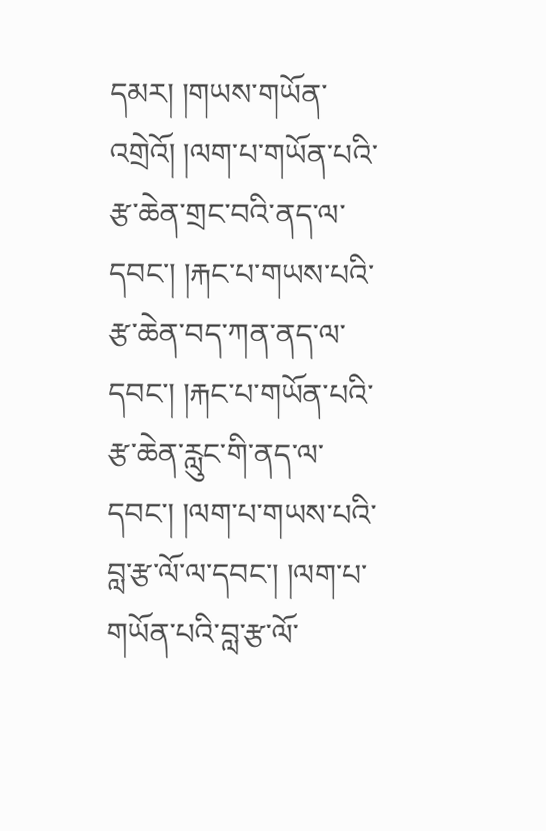དམར། །གཡས་གཡོན་འགྲེའོ། །ལག་པ་གཡོན་པའི་རྩ་ཆེན་གྲང་བའི་ནད་ལ་དབང་། །རྐང་པ་གཡས་པའི་རྩ་ཆེན་བད་ཀན་ནད་ལ་དབང་། །རྐང་པ་གཡོན་པའི་རྩ་ཆེན་རླུང་གི་ནད་ལ་དབང་། །ལག་པ་གཡས་པའི་བླ་རྩ་ལོ་ལ་དབང་། །ལག་པ་གཡོན་པའི་བླ་རྩ་ལོ་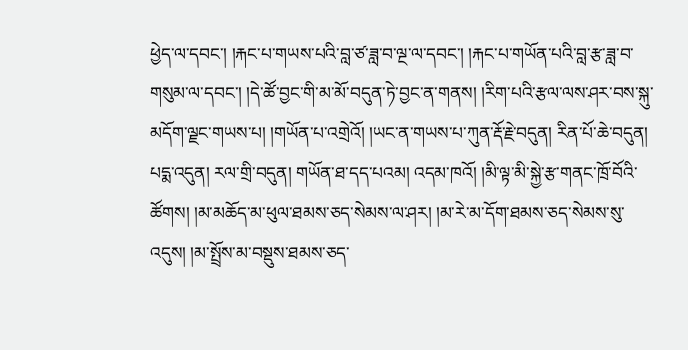ཕྱེད་ལ་དབང་། །རྐང་པ་གཡས་པའི་བླ་ཙ་ཟླ་བ་ལྔ་ལ་དབང་། །རྐང་པ་གཡོན་པའི་བླ་རྩ་ཟླ་བ་གསུམ་ལ་དབང་། །དེ་ཚོ་བྱང་གི་མ་མོ་བདུན་ཏེ་བྱང་ན་གནས། །རིག་པའི་རྩལ་ལས་ཤར་བས་སྐུ་མདོག་ལྗང་གཡས་པ། །གཡོན་པ་འགྲེའོ། །ཡང་ན་གཡས་པ་ཀུན་རྡོ་རྗེ་བདུན། རིན་པོ་ཆེ་བདུན། པདྨ་འདུན། རལ་གྲི་བདུན། གཡོན་ཐ་དད་པའམ། འདམ་ཁའོ། །མི་ལྟ་མི་སྐྱེ་རྩ་གནང་ཁྲོ་བོའི་ཚོགས། །མ་མཆོད་མ་ཕུལ་ཐམས་ཅད་སེམས་ལ་ཤར། །མ་རེ་མ་དོག་ཐམས་ཅད་སེམས་སུ་འདུས། །མ་སྤྲོས་མ་བསྡུས་ཐམས་ཅད་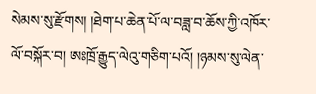སེམས་སུ་རྫོགས། །ཐེག་པ་ཆེན་པོ་ལ་བཟླ་བ་ཆོས་ཀྱི་འཁོར་ལོ་བསྐོར་བ། ཨཿཁྲོ་རྒྱུད་ལེའུ་གཅིག་པའོ། །ཉམས་སུ་ལེན་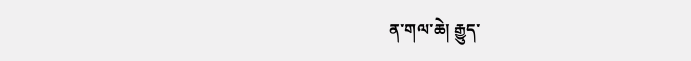ན་གལ་ཆེ། རྒྱུད་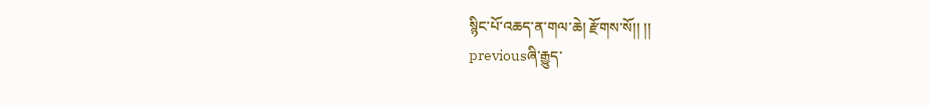སྙིང་པོ་འཆད་ན་གལ་ཆེ། རྫོགས་སོ།། །།
previousཞི་རྒྱུད་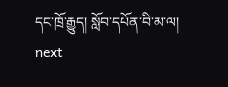དང་ཁྲོ་རྒྱུད། སློབ་དཔོན་བི་མ་ལ། next